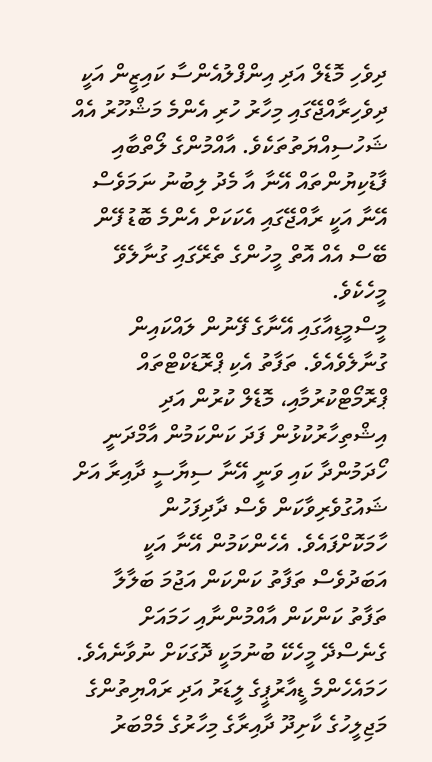ދިވެހި މޮޑެލް އަދި އިންފްލުއެންސާ ކައިޒީން އަކީ ދިވެހިރާއްޖޭގައި މިހާރު ހުރި އެންމެ މަޝްހޫރު އެއް ޝަހުސިއްޔަތުތަކެވެ. އާއްމުންގެ ލޯތްބާއި ފާޑުކިޔުންތައް އޭނާ އާ މެދު ލިބުނު ނަމަވެސް އޭނާ އަކީ ރާއްޖޭގައި އެކަކަށް އެންމެ ބޮޑު ފޭން ބޭސް އެއް އޮތް މީހުންގެ ތެރޭގައި ގުނާލެވޭ މީހެކެވެ.
މީސްމީޑިއާގައި އޭނާގެ ފޭނުން ލައްކައިން ގުނާލެވެއެވެ. ތަފާތު އެކި ޕްރޮޑަކްޓްތައް ޕްރޮމޯޓްކުރުމާއި، މޮޑެލް ކުރުން އަދި އިޝްތިހާރުކުޅުން ފަދަ ކަންކަމުން އާމްދަނީ ހޯދަމުންދާ ކައި ވަނީ އޭނާ ސިޔާސީ ދާއިރާ އަށް ޝައުގުވެރިވާކަން ވެސް ދާދިފަހުން ހާމަކޮށްފައެވެ. އެހެންކަމުން އޭނާ އަކީ އަބަދުވެސް ތަފާތު ކަންކަން އަޖުމަ ބަލާލާ ތަފާތު ކަންކަން އާއްމުންނާއި ހަމައަށް ގެނެސްދޭ މީހެކޭ ބުނުމަކީ ދޮގަކަށް ނުވާނެއެވެ.
ހަމައެހެންމެ ޑީއާރުޕީގެ ލީޑަރު އަދި ރައްޔިތުންގެ މަޖިލީހުގެ ކާށިދޫ ދާއިރާގެ މިހާރުގެ މެމްބަރު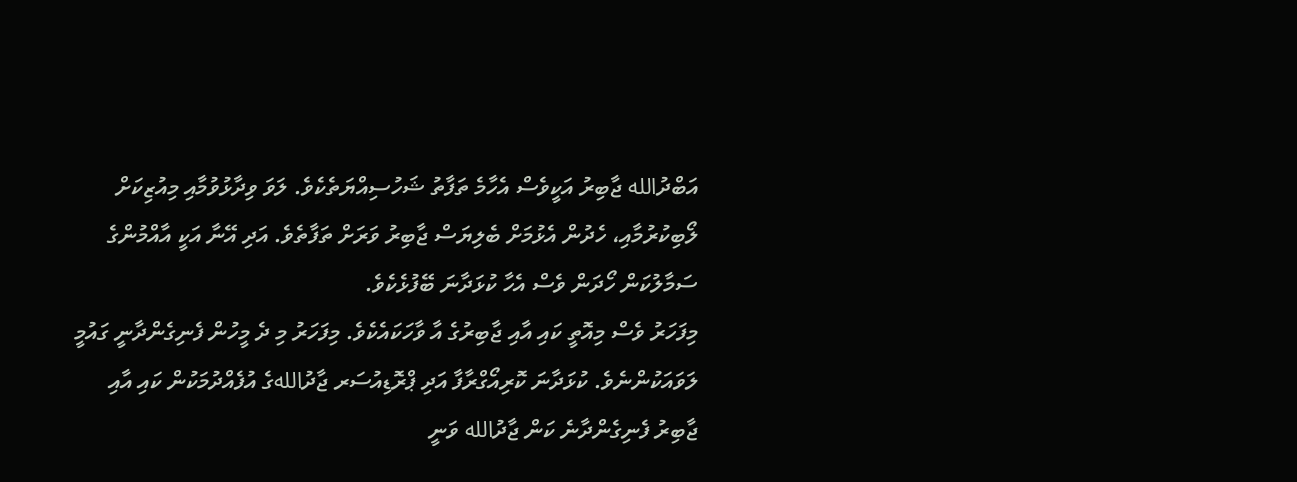އަބްދުالله ޖާބިރު އަކީވެސް އެހާމެ ތަފާތު ޝަހުސިއްޔަތެކެވެ. ލަވަ ވިދާޅުވުމާއި މިއުޒިކަށް ލޯބިކުރުމާއި، ހެދުން އެޅުމަށް ބެލިޔަސް ޖާބިރު ވަރަށް ތަފާތެވެ. އަދި އޭނާ އަކީ އާއްމުންގެ ސަމާލުކަން ހޯދަން ވެސް އެހާ ކުޅަދާނަ ބޭފުޅެކެވެ.
މިފަހަރު ވެސް މިއޮތީ ކައި އާއި ޖާބިރުގެ އާ ވާހަކައެކެވެ. މިފަހަރު މި ދެ މީހުން ފެނިގެންދާނީ ގައުމީ ލަވައަކުންނެވެ. ކުޅަދާނަ ކޮރިއޯގްރާފާ އަދި ޕްރޮޑިއުސަރ ޖާދުاللهގެ އުފެއްދުމަކުން ކައި އާއި ޖާބިރު ފެނިގެންދާނެ ކަން ޖާދުالله ވަނީ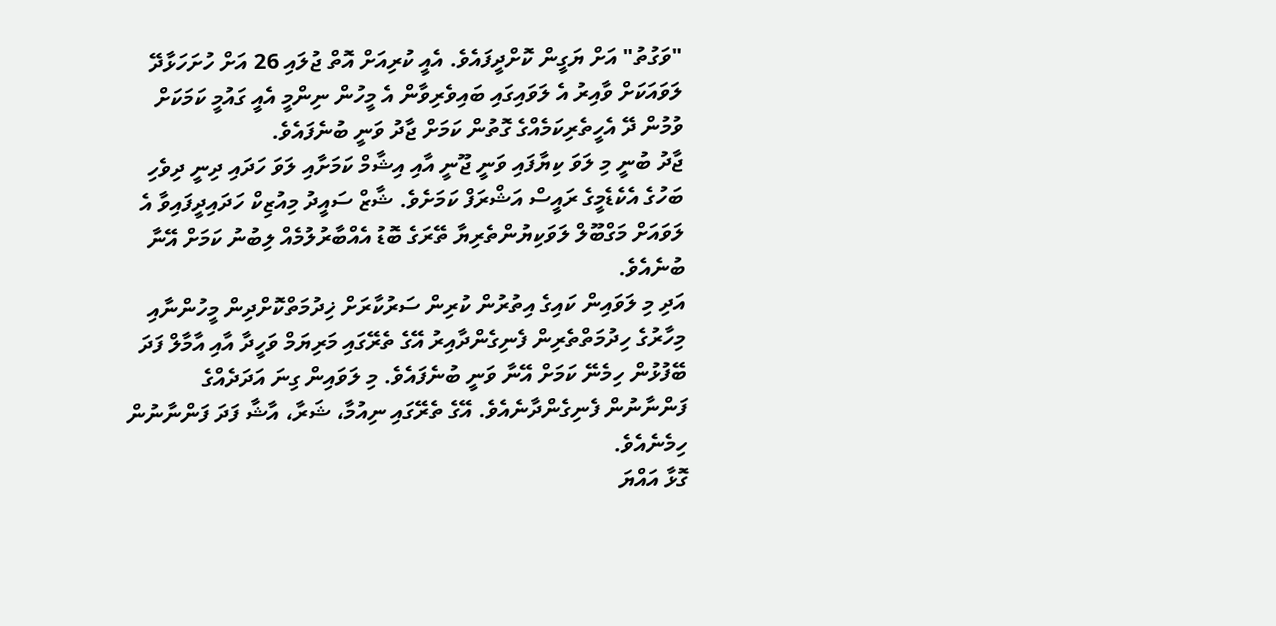"ވަގުތު" އަށް ޔަގީން ކޮށްދީފައެވެ. އެއީ ކުރިއަށް އޮތް ޖުލައި 26 އަށް ހުށަހަޅާދޭ ލަވައަކަށް ވާއިރު އެ ލަވައިގައި ބައިވެރިވާން އެ މީހުން ނިންމީ އެއީ ގައުމީ ކަމަކަށް ވުމުން ދޭ އެހީތެރިކަމެއްގެ ގޮތުން ކަމަށް ޖާދު ވަނީ ބުނެފައެވެ.
ޖާދު ބުނީ މި ލަވަ ކިޔާފައި ވަނީ ޖޫނީ އާއި އިޝާމް ކަމަށާއި ލަވަ ހަދައި ދިނީ ދިވެހި ބަހުގެ އެކެޑެމީގެ ރައީސް އަޝްރަފް ކަމަށެވެ. ޝާޒް ސައީދު މިއުޒިކް ހަދައިދީފައިވާ އެ ލަވައަށް މަގްބޫލް ލަވަކިޔުންތެރިޔާ ތޭރަގެ ބޮޑު އެއްބާރުލުމެއް ލިބުނު ކަމަށް އޭނާ ބުނެއެވެ.
އަދި މި ލަވައިން ކައިގެ އިތުރުން ކުރިން ސަރުކާރަށް ޚިދުމަތްކޮށްދިން މީހުންނާއި މިހާރުގެ ހިދުމަތްތެރިން ފެނިގެންދާއިރު އޭގެ ތެރޭގައި މަރިޔަމް ވަހީދާ އާއި އާމާލް ފަދަ ބޭފުޅުން ހިމެނޭ ކަމަށް އޭނާ ވަނީ ބުނެފައެވެ. މި ލަވައިން ގިނަ އަދަދެއްގެ ފަންނާނުން ފެނިގެންދާނެއެވެ. އޭގެ ތެރޭގައި ނިއުމާ، ޝަރާ، އާޝާ ފަދަ ފަންނާނުން ހިމެނެއެވެ.
ގޮޅާ އައްޔަ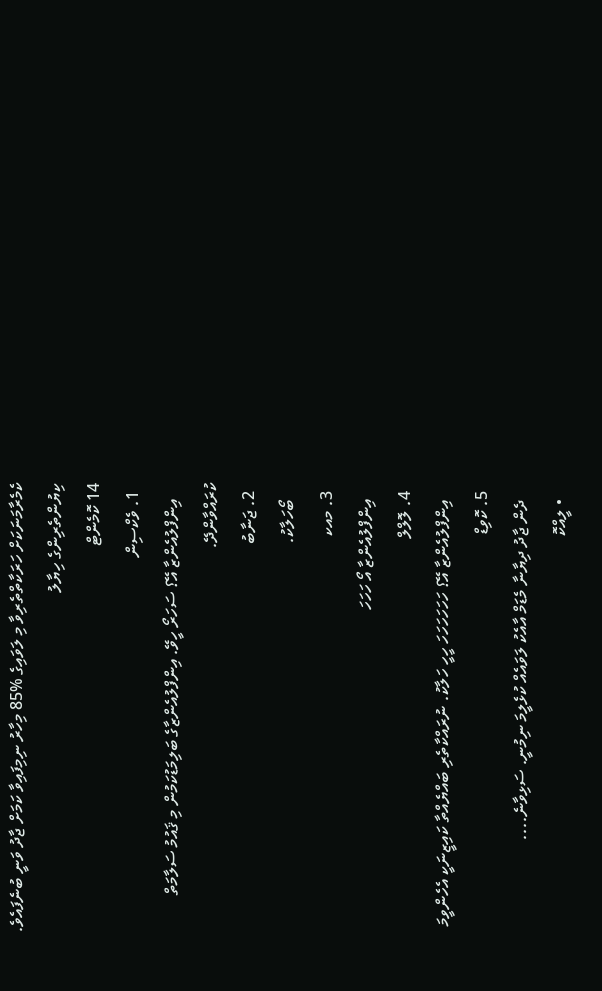ކެމެރާމަނަކަށް ހަރަކާތްތެރިވާ މި ލަވައިގެ %85 މިހާރު ނިމިފައިވާ ކަމަށް ޖާދު ވަނީ ބުނެފައެވެ.
ކިޔުންތެރިންގެ ހިޔާލު
14 ކޮމެންޓް
  1. ވެކްސިން
    އިންފްލުއެންޒާ އޭ؟ ސަހަރޯ ހީވޭ. އިންފްލުއެންޒާގެ ބަލިމަޑުކަމުން މި ޤައުމު ސަލާމަތް ކުރައްވާންދޭ.
  2. ޖަނާބު
    ބޯހަލާކު.
  3. މއކ
    އިންފްލުއެންޒާ އޯ ހަހަހަ
  4. ލޮލްލް
    އިންފްލުއެންޒާ އޭ؟ ހަހަހަހަހަހަ ހީހީ ހަލާކު. ނުރައްކާތެރި ބައްޔެއްތާ ކައިޒީނަކީ އެހެންވީމަ
  5. ކޮވިޑް
    ދެން ޖާދު ދިޔާނާ މެޑަމް އާއެކު ލަވައެއް ކުޅެލީމަ ނިމުނީ. ސަޅިވާނެ....
    • ލީއްކޮ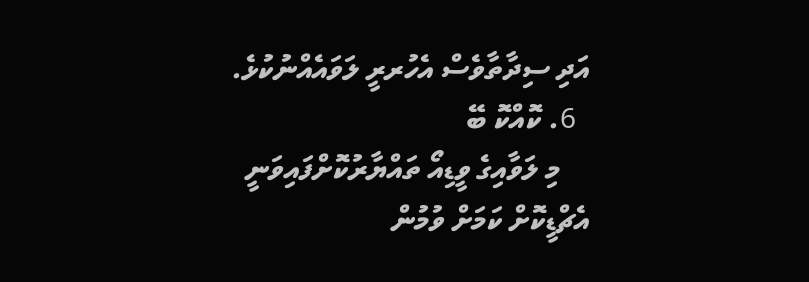އަދި ސިދާތާވެސް އެހުރރީ ލަވައެއްނުކުޅެ.
  6. ކޮއްކޮ ބޭ
    މި ލަވާއިގެ ވީޑިއޯ ތައްޔާރުކޮށްފައިވަނީ އެޗްޑީކޮށް ކަމަށް ވުމުން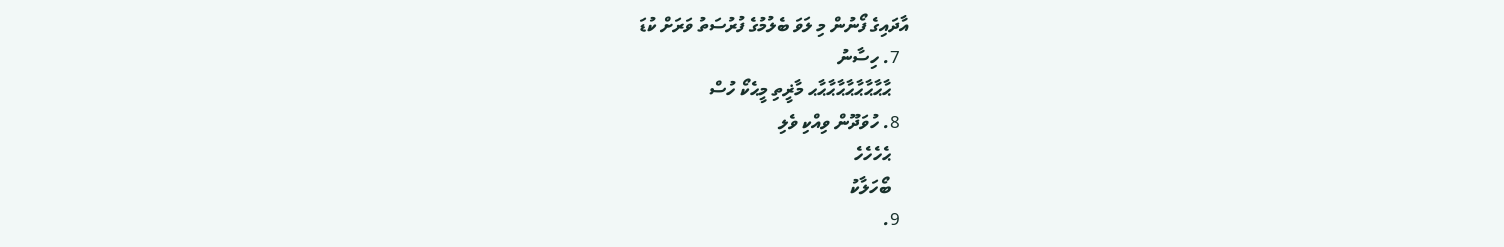އާދައިގެ ފޯނުން މި ލަވަ ބެލުމުގެ ފުރުސަތު ވަރަށް ކުޑަ
  7. ހިސާނު
    ޙާޙާޙާޙާޙާޙާޙާޙާޙ މާޜީތި މީޙެކޯ ހުސް
  8. ހުވަދޫން ވިއްކި ވެލި
    ޙެހެހެހެ
    ބޯހަލާކު
  9.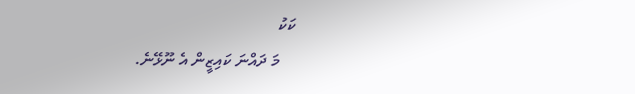ކަކު
    މަ ދައްނަ ކައިޒީން އެ ނޫޅޭނެ.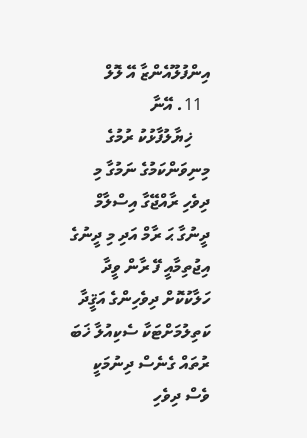އިންފުލޫއެންޒާ އޭ ލޮލް
  11. އޭނާ
    ޚިޔާލުފާޅުކު ރުމުގެ މިނިވަންކަމުގެ ނަމުގާ މި ދިވެހި ރާއްޖޭގާ އިސްލާމް ދީނުގާ ޙަ ރާމް އަދި މި ދީނުގެ އިޖުތިމާއީ ފޭ ރާން ވީދާ ހަލާކުކޮށް ދިވެހިންގެ އަޤީދާ ކަތިލުމަށްޓަކާ ސެކިއުލާ ޚަބަ ރުތައް ގެނެސް ދިނުމަކީ ވެސް ދިވެހި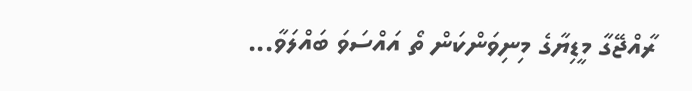ރާއްޖޭގާ މީޑިޔާގެ މިނިވަންކަން ތޯ އައްސަވަ ބައްލަވާ...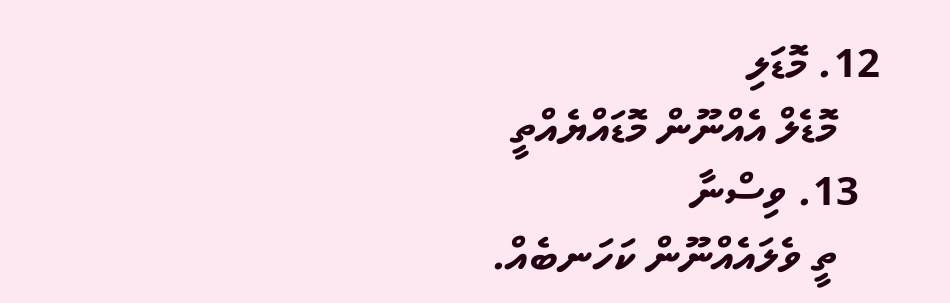12. މޮޑަލި
    މޮޑެލް އެއްނޫން މޮޑައްޔެއްތީ
  13. ވިސްނާ
    ތީ ވެލައެއްނޫން ކަހަނބެއް.